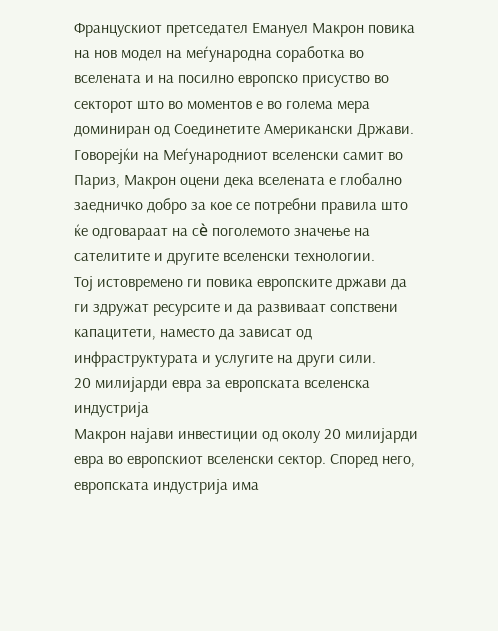Францускиот претседател Емануел Макрон повика на нов модел на меѓународна соработка во вселената и на посилно европско присуство во секторот што во моментов е во голема мера доминиран од Соединетите Американски Држави. Говорејќи на Меѓународниот вселенски самит во Париз, Макрон оцени дека вселената е глобално заедничко добро за кое се потребни правила што ќе одговараат на сè поголемото значење на сателитите и другите вселенски технологии.
Тој истовремено ги повика европските држави да ги здружат ресурсите и да развиваат сопствени капацитети, наместо да зависат од инфраструктурата и услугите на други сили.
20 милијарди евра за европската вселенска индустрија
Макрон најави инвестиции од околу 20 милијарди евра во европскиот вселенски сектор. Според него, европската индустрија има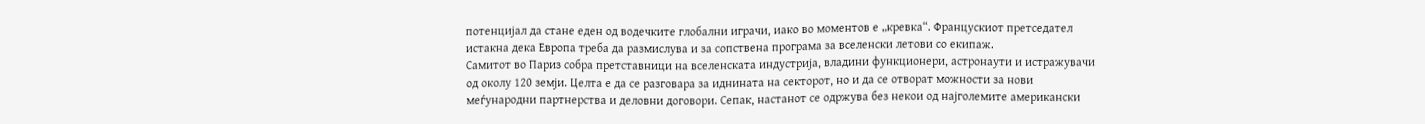потенцијал да стане еден од водечките глобални играчи, иако во моментов е „кревка“. Францускиот претседател истакна дека Европа треба да размислува и за сопствена програма за вселенски летови со екипаж.
Самитот во Париз собра претставници на вселенската индустрија, владини функционери, астронаути и истражувачи од околу 120 земји. Целта е да се разговара за иднината на секторот, но и да се отворат можности за нови меѓународни партнерства и деловни договори. Сепак, настанот се одржува без некои од најголемите американски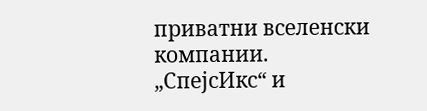приватни вселенски компании.
„СпејсИкс“ и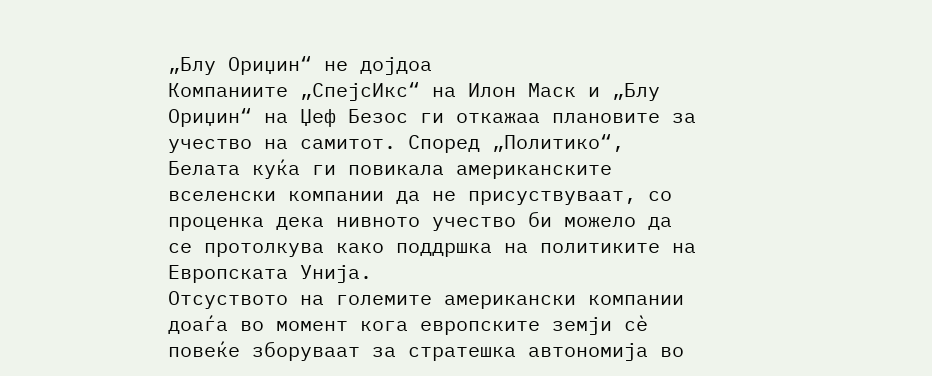„Блу Ориџин“ не дојдоа
Компаниите „СпејсИкс“ на Илон Маск и „Блу Ориџин“ на Џеф Безос ги откажаа плановите за учество на самитот. Според „Политико“, Белата куќа ги повикала американските вселенски компании да не присуствуваат, со проценка дека нивното учество би можело да се протолкува како поддршка на политиките на Европската Унија.
Отсуството на големите американски компании доаѓа во момент кога европските земји сè повеќе зборуваат за стратешка автономија во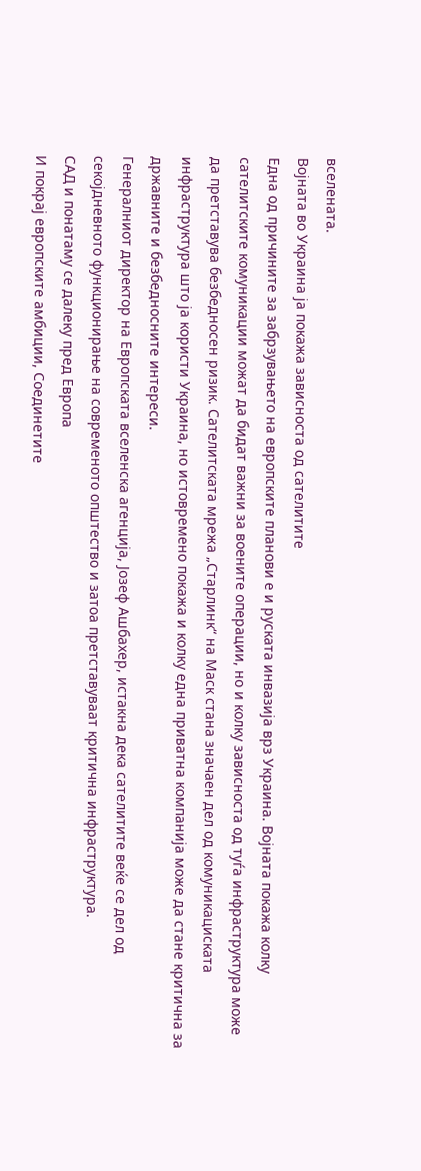вселената.
Војната во Украина ја покажа зависноста од сателитите
Една од причините за забрзувањето на европските планови е и руската инвазија врз Украина. Војната покажа колку сателитските комуникации можат да бидат важни за воените операции, но и колку зависноста од туѓа инфраструктура може да претставува безбедносен ризик. Сателитската мрежа „Старлинк“ на Маск стана значаен дел од комуникациската инфраструктура што ја користи Украина, но истовремено покажа и колку една приватна компанија може да стане критична за државните и безбедносните интереси.
Генералниот директор на Европската вселенска агенција, Јозеф Ашбахер, истакна дека сателитите веќе се дел од секојдневното функционирање на современото општество и затоа претставуваат критична инфраструктура.
САД и понатаму се далеку пред Европа
И покрај европските амбиции, Соединетите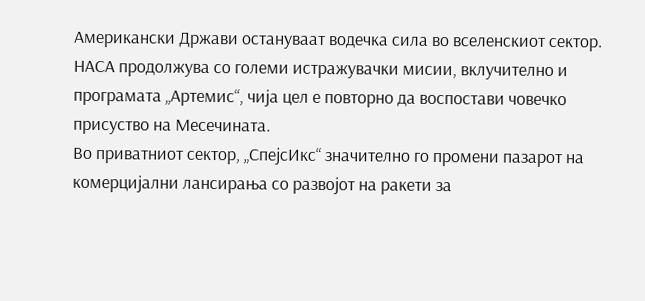Американски Држави остануваат водечка сила во вселенскиот сектор. НАСА продолжува со големи истражувачки мисии, вклучително и програмата „Артемис“, чија цел е повторно да воспостави човечко присуство на Месечината.
Во приватниот сектор, „СпејсИкс“ значително го промени пазарот на комерцијални лансирања со развојот на ракети за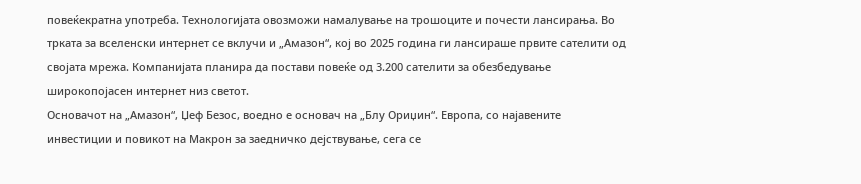повеќекратна употреба. Технологијата овозможи намалување на трошоците и почести лансирања. Во трката за вселенски интернет се вклучи и „Амазон“, кој во 2025 година ги лансираше првите сателити од својата мрежа. Компанијата планира да постави повеќе од 3.200 сателити за обезбедување широкопојасен интернет низ светот.
Основачот на „Амазон“, Џеф Безос, воедно е основач на „Блу Ориџин“. Европа, со најавените инвестиции и повикот на Макрон за заедничко дејствување, сега се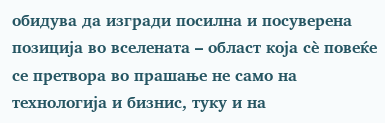обидува да изгради посилна и посуверена позиција во вселената – област која сè повеќе се претвора во прашање не само на технологија и бизнис, туку и на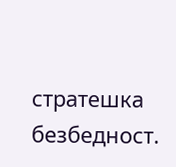стратешка безбедност.